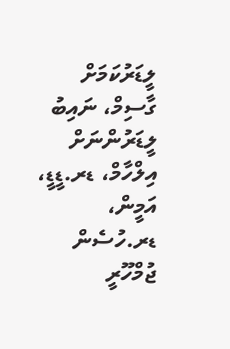ލީޑަރުކަމަށް ގާސިމް، ނައިބު ލީޑަރުންނަށް އިލްހާމް، ޑރ.ޑީޑީ، އަމީން، ޑރ.ހުސެން
ޖުމްހޫރީ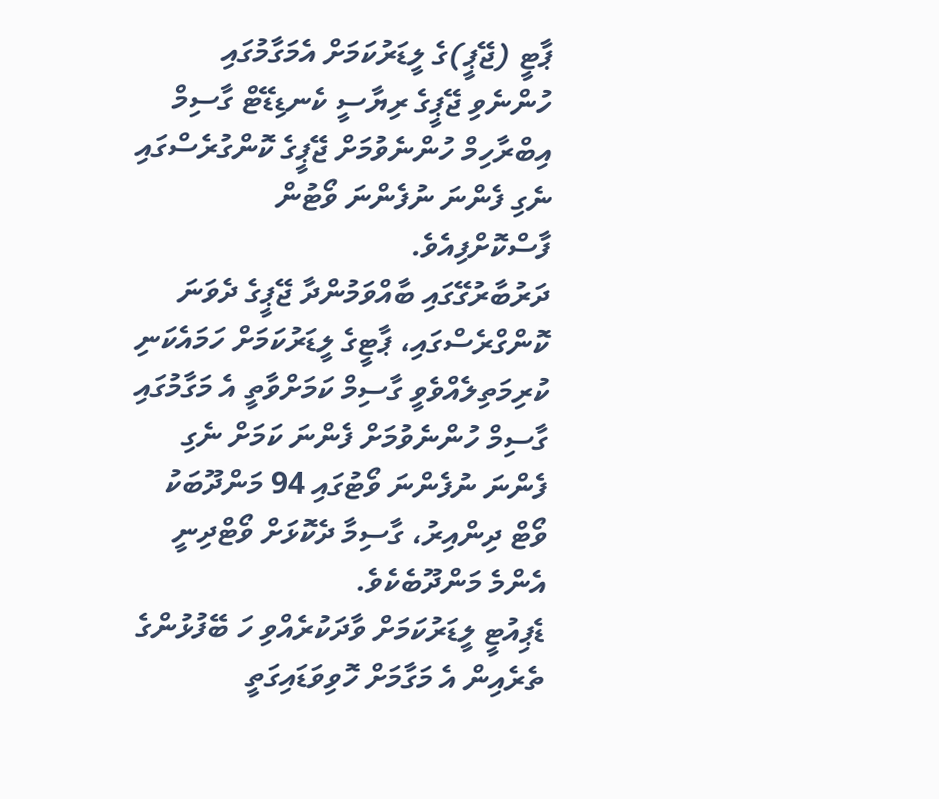ޕާޓީ (ޖޭޕީ)ގެ ލީޑަރުކަމަށް އެމަގާމުގައި ހުންނެވި ޖޭޕީގެ ރިޔާސީ ކެނޑިޑޭޓް ގާސިމް އިބްރާހިމް ހުންނެވުމަށް ޖޭޕީގެ ކޮންގުރެސްގައި ނެގި ފެންނަ ނުފެންނަ ވޯޓުން ފާސްކޮށްފިއެވެ.
ދަރުބާރުގޭގައި ބާއްވަމުންދާ ޖޭޕީގެ ދެވަނަ ކޮންގްރެސްގައި، ޕާޓީގެ ލީޑަރުކަމަށް ހަމައެކަނި ކުރިމަތިލެއްވެވީ ގާސިމް ކަމަށްވާތީ އެ މަގާމުގައި ގާސިމް ހުންނެވުމަށް ފެންނަ ކަމަށް ނެގި ފެންނަ ނުފެންނަ ވޯޓުގައި 94 މަންދޫބަކު ވޯޓް ދިންއިރު، ގާސިމާ ދެކޮޅަށް ވޯޓްދިނީ އެންމެ މަންދޫބެކެވެ.
ޑެޕިއުޓީ ލީޑަރުކަމަށް ވާދަކުރެއްވި ހަ ބޭފުޅުންގެ ތެރެއިން އެ މަގާމަށް ހޮވިވަޑައިގަތީ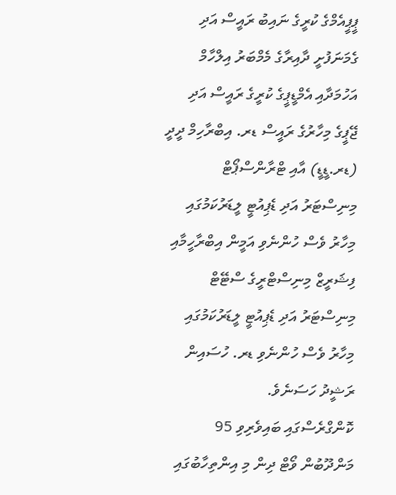ޕީޕީއެމްގެ ކުރީގެ ނައިބު ރައީސް އަދި ގެމަނަފުށީ ދާއިރާގެ މެމްބަރު އިލްހާމް އަހުމަދާއި އެމްޑީޕީގެ ކުރީގެ ރައީސް އަދި ޖޭޕީގެ މިހާރުގެ ރައީސް ޑރ. އިބްރާހިމް ދީދީ (ޑރ.ޑީޑީ) އާއި ޓްރާންސްޕޯޓް މިނިސްޓަރު އަދި ޑެޕިއުޓީ ލީޑަރުކަމުގައި މިހާރު ވެސް ހުންނެވި އަމީން އިބްރާހީމާއި ފިޝަރީޒް މިނިސްޓްރީގެ ސްޓޭޓް މިނިސްޓަރު އަދި ޑެޕިއުޓީ ލީޑަރުކަމުގައި މިހާރު ވެސް ހުންނެވި ޑރ. ހުސައިން ރަޝީދު ހަސަނެވެ.
ކޮންގްރެސްގައި ބައިވެރިވި 95 މަންދޫބުން ވޯޓް ދިން މި އިންތިހާބުގައި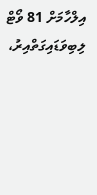އިލްހާމަށް 81 ވޯޓް ލިބިވަޑައިގަތްއިރު،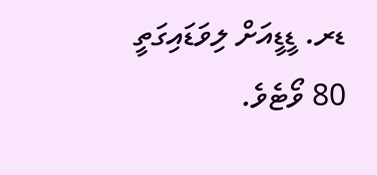ޑރ. ޑީޑީއަށް ލިވަޑައިގަތީ 80 ވޯޓެވެ.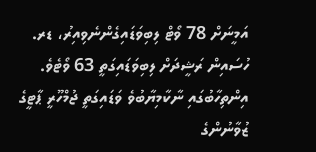އަމީނަށް 78 ވޯޓް ލިބިވަޑައިގެންނެވިއިރު، ޑރ. ހުސައިން ރަޝީދަށް ލިބިވަޑައިގަތީ 63 ވޯޓެވެ.
އިންތިހާބުގައި ނާކާމިޔާބުވެ ވަޑައިގަތީ ޖުމްހޫރީ ޕާޓީގެ ޒުވާނުންގެ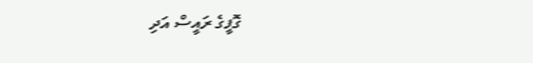ގޮފީގެ ރައީސް އަދި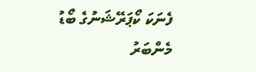ފެނަކަ ކޯޕަރޭޝަނުގެ ބޯޑު މެންބަރު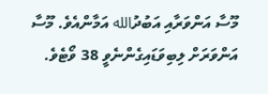މޫސާ އަންވަރާއި އަބުދުالله އަމާންއެވެ. މޫސާ އަންވަރަށް ލިބިވަޑައިގެންނެވީ 38 ވޯޓެވެ.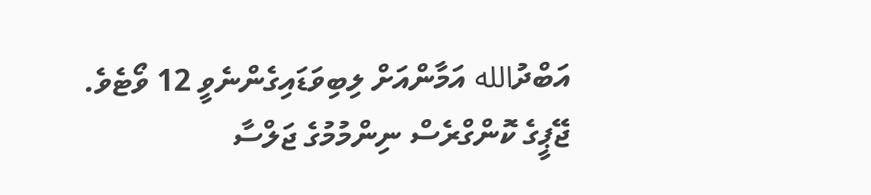އަބްދުالله އަމާންއަށް ލިބިވަޑައިގެންނެވީ 12 ވޯޓެވެ.
ޖޭޕީގެ ކޮންގްރެސް ނިންމުމުގެ ޖަލްސާ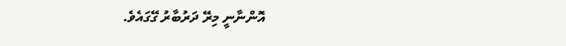އޮންނާނީ މިރޭ ދަރުބާރު ގޭގައެވެ.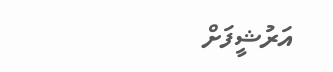އަރުޝީފަށް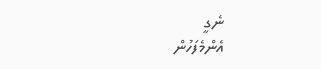ނެގީ
އެންމެފަހުން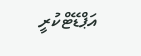އަޕްޑޭޓްކުރީ